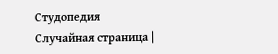Студопедия
Случайная страница |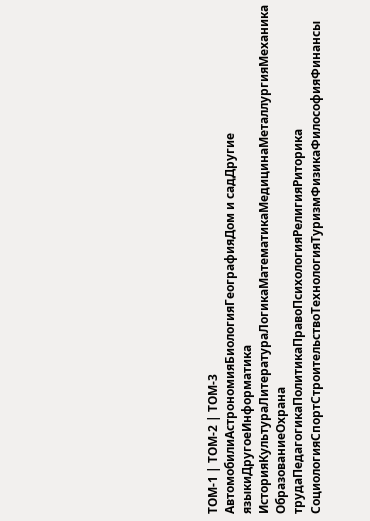ТОМ-1 | ТОМ-2 | ТОМ-3
АвтомобилиАстрономияБиологияГеографияДом и садДругие языкиДругоеИнформатика
ИсторияКультураЛитератураЛогикаМатематикаМедицинаМеталлургияМеханика
ОбразованиеОхрана трудаПедагогикаПолитикаПравоПсихологияРелигияРиторика
СоциологияСпортСтроительствоТехнологияТуризмФизикаФилософияФинансы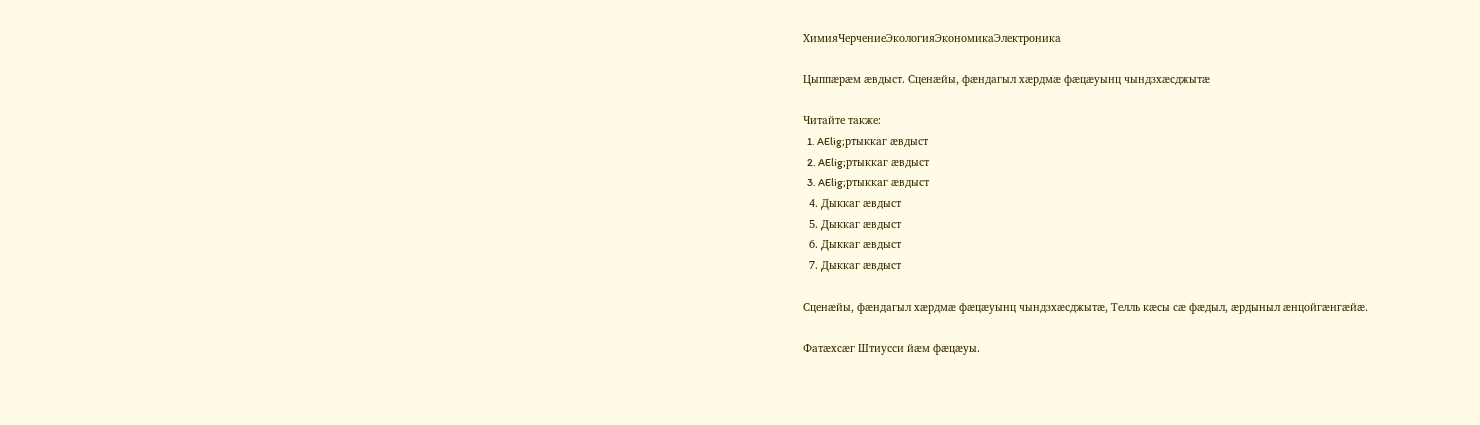ХимияЧерчениеЭкологияЭкономикаЭлектроника

Цыппæрæм æвдыст. Сценæйы, фæндагыл хæрдмæ фæцæуынц чындзхæсджытæ

Читайте также:
  1. AElig;ртыккаг æвдыст
  2. AElig;ртыккаг æвдыст
  3. AElig;ртыккаг æвдыст
  4. Дыккаг æвдыст
  5. Дыккаг æвдыст
  6. Дыккаг æвдыст
  7. Дыккаг æвдыст

Сценæйы, фæндагыл хæрдмæ фæцæуынц чындзхæсджытæ, Телль кæсы сæ фæдыл, æрдыныл æнцойгæнгæйæ.

Фатæхсæг Штиусси йæм фæцæуы.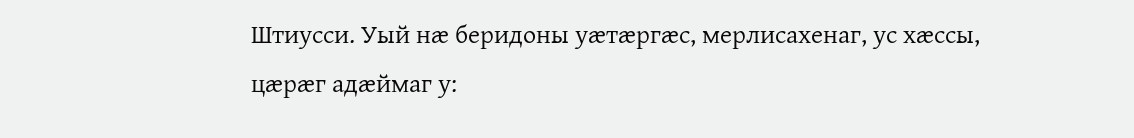Штиусси. Уый нæ беридоны уæтæргæс, мерлисахенаг, ус хæссы, цæрæг адæймаг у: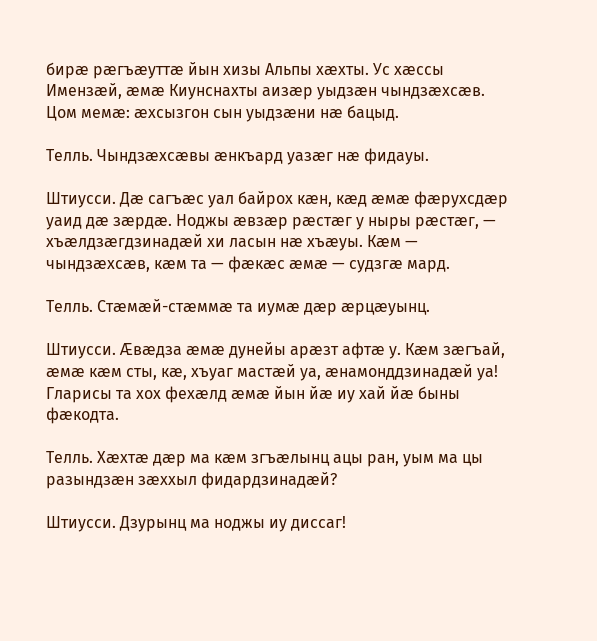бирæ рæгъæуттæ йын хизы Альпы хæхты. Ус хæссы Имензæй, æмæ Киунснахты аизæр уыдзæн чындзæхсæв. Цом мемæ: æхсызгон сын уыдзæни нæ бацыд.

Телль. Чындзæхсæвы æнкъард уазæг нæ фидауы.

Штиусси. Дæ сагъæс уал байрох кæн, кæд æмæ фæрухсдæр уаид дæ зæрдæ. Ноджы æвзæр рæстæг у ныры рæстæг, — хъæлдзæгдзинадæй хи ласын нæ хъæуы. Кæм — чындзæхсæв, кæм та — фæкæс æмæ — судзгæ мард.

Телль. Стæмæй-стæммæ та иумæ дæр æрцæуынц.

Штиусси. Æвæдза æмæ дунейы арæзт афтæ у. Кæм зæгъай, æмæ кæм сты, кæ, хъуаг мастæй уа, æнамонддзинадæй уа! Гларисы та хох фехæлд æмæ йын йæ иу хай йæ быны фæкодта.

Телль. Хæхтæ дæр ма кæм згъæлынц ацы ран, уым ма цы разындзæн зæххыл фидардзинадæй?

Штиусси. Дзурынц ма ноджы иу диссаг!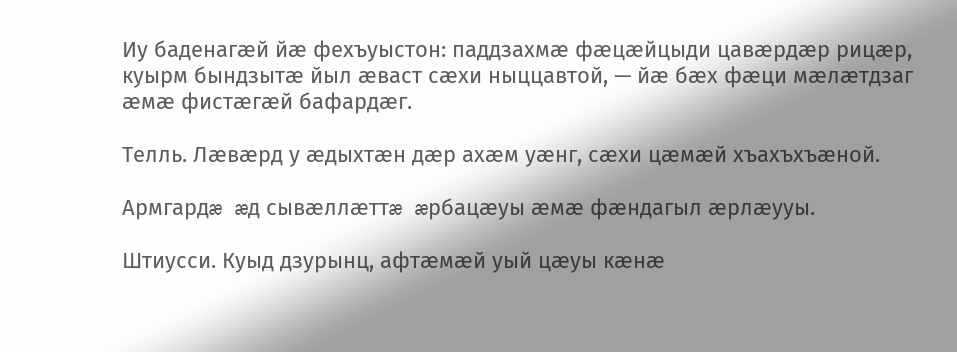Иу баденагæй йæ фехъуыстон: паддзахмæ фæцæйцыди цавæрдæр рицæр, куырм бындзытæ йыл æваст сæхи ныццавтой, — йæ бæх фæци мæлæтдзаг æмæ фистæгæй бафардæг.

Телль. Лæвæрд у æдыхтæн дæр ахæм уæнг, сæхи цæмæй хъахъхъæной.

Армгардæ æд сывæллæттæ æрбацæуы æмæ фæндагыл æрлæууы.

Штиусси. Куыд дзурынц, афтæмæй уый цæуы кæнæ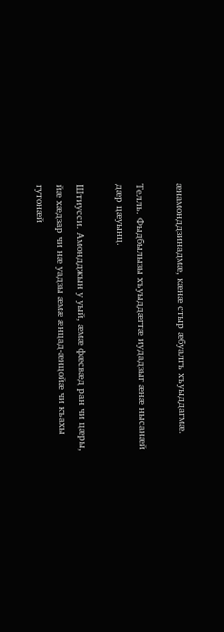æнамонддзинадмæ, кæнæ стыр æбуалгъ хъуыддагмæ.

Телль. Фыдбылызы хъуыддæгтæ иудадзыг æнæ нысанæй дæр цæуынц.

Штиусси. Амондджын у уый, æмæ фæсвæд ран чи цæры, йæ хæдзар чи нæ уадзы æмæ æнцад-æнцойæ чи къахы гутонæй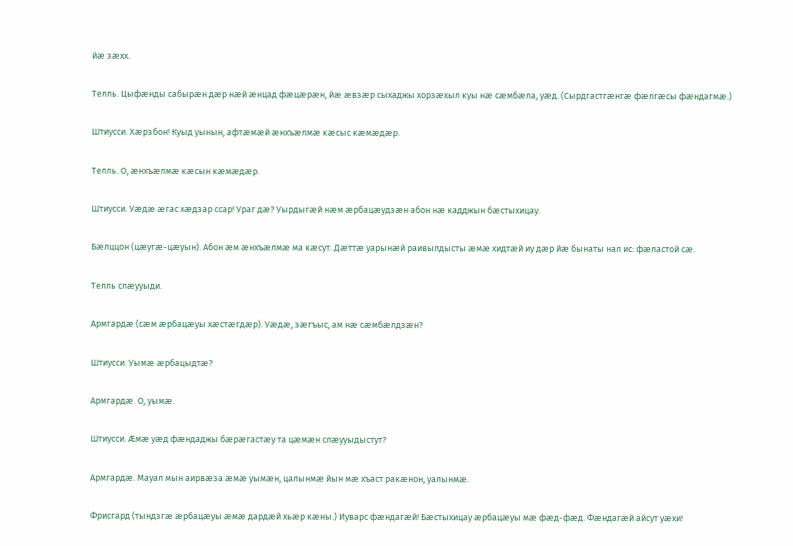йæ зæхх.

Телль. Цыфæнды сабырæн дæр нæй æнцад фæцæрæн, йæ æвзæр сыхаджы хорзæхыл куы нæ сæмбæла, уæд. (Сырдгастгæнгæ фæлгæсы фæндагмæ.)

Штиусси. Хæрзбон! Куыд уынын, афтæмæй æнхъæлмæ кæсыс кæмæдæр.

Телль. О, æнхъæлмæ кæсын кæмæдæр.

Штиусси. Уæдæ æгас хæдзар ссар! Ураг дæ? Уырдыгæй нæм æрбацæудзæн абон нæ кадджын бæстыхицау.

Бæлццон (цæугæ-цæуын). Абон æм æнхъæлмæ ма кæсут. Дæттæ уарынæй раивылдысты æмæ хидтæй иу дæр йæ бынаты нал ис: фæластой сæ.

Телль слæууыди.

Армгардæ (сæм æрбацæуы хæстæгдæр). Уæдæ, зæгъыс, ам нæ сæмбæлдзæн?

Штиусси. Уымæ æрбацыдтæ?

Армгардæ. О, уымæ.

Штиусси. Æмæ уæд фæндаджы бæрæгастæу та цæмæн слæууыдыстут?

Армгардæ. Мауал мын аирвæза æмæ уымæн, цалынмæ йын мæ хъаст ракæнон, уалынмæ.

Фрисгард (тындзгæ æрбацæуы æмæ дардæй хьæр кæны.) Иуварс фæндагæй! Бæстыхицау æрбацæуы мæ фæд-фæд. Фæндагæй айсут уæхи!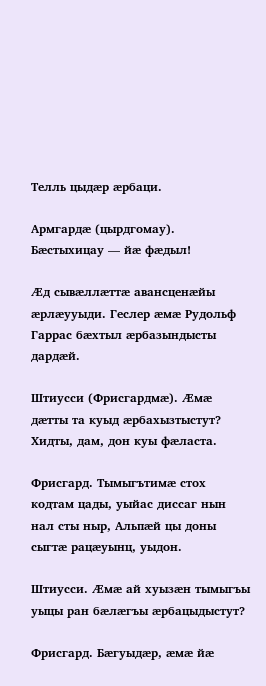Телль цыдæр æрбаци.

Армгардæ (цырдгомау). Бæстыхицау — йæ фæдыл!

Æд сывæллæттæ авансценæйы æрлæууыди. Геслер æмæ Рудольф Гаррас бæхтыл æрбазындысты дардæй.

Штиусси (Фрисгардмæ). Æмæ дæтты та куыд æрбахызтыстут? Хидты, дам, дон куы фæласта.

Фрисгард. Тымыгътимæ стох кодтам цады, уыйас диссаг нын нал сты ныр, Альпæй цы доны сыгтæ рацæуынц, уыдон.

Штиусси. Æмæ ай хуызæн тымыгъы уыцы ран бæлæгъы æрбацыдыстут?

Фрисгард. Бæгуыдæр, æмæ йæ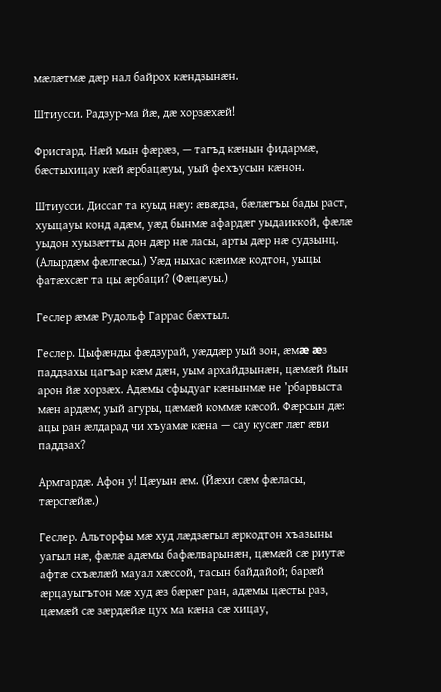мæлæтмæ дæр нал байрох кæндзынæн.

Штиусси. Радзур-ма йæ, дæ хорзæхæй!

Фрисгард. Нæй мын фæрæз, — тагъд кæнын фидармæ, бæстыхицау кæй æрбацæуы, уый фехъусын кæнон.

Штиусси. Диссаг та куыд нæу: æвæдза, бæлæгъы бады раст, хуыцауы конд адæм, уæд бынмæ афардæг уыдаиккой, фæлæ уыдон хуызæтты дон дæр нæ ласы, арты дæр нæ судзынц. (Алырдæм фæлгæсы.) Уæд ныхас кæимæ кодтон, уыцы фатæхсæг та цы æрбаци? (Фæцæуы.)

Геслер æмæ Рудольф Гаррас бæхтыл.

Геслер. Цыфæнды фæдзурай, уæддæр уый зон, æмæ æз паддзахы цагъар кæм дæн, уым архайдзынæн, цæмæй йын арон йæ хорзæх. Адæмы сфыдуаг кæнынмæ не ’рбарвыста мæн ардæм; уый агуры, цæмæй коммæ кæсой. Фæрсын дæ: ацы ран æлдарад чи хъуамæ кæна — сау кусæг лæг æви паддзах?

Армгардæ. Афон у! Цæуын æм. (Йæхи сæм фæласы, тæрсгæйæ.)

Геслер. Альторфы мæ худ лæдзæгыл æркодтон хъазыны уагыл нæ, фæлæ адæмы бафæлварынæн, цæмæй сæ риутæ афтæ схъæлæй мауал хæссой, тасын байдайой; барæй æрцауыгътон мæ худ æз бæрæг ран, адæмы цæсты раз, цæмæй сæ зæрдæйæ цух ма кæна сæ хицау,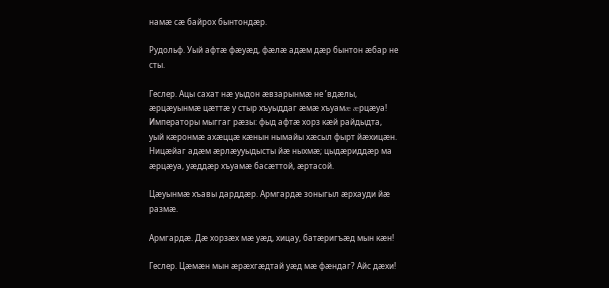намæ сæ байрох бынтондæр.

Рудольф. Уый афтæ фæуæд, фæлæ адæм дæр бынтон æбар не сты.

Геслер. Ацы сахат нæ уыдон æвзарынмæ не ’вдæлы, æрцæуынмæ цæттæ у стыр хъуыддаг æмæ хъуамæ æрцæуа! Императоры мыггаг рæзы: фыд афтæ хорз кæй райдыдта, уый кæронмæ ахæццæ кæнын нымайы хæсыл фырт йæхицæн. Ницæйаг адæм æрлæууыдысты йæ ныхмæ; цыдæриддæр ма æрцæуа, уæддæр хъуамæ басæттой, æртасой.

Цæуынмæ хъавы дарддæр. Армгардæ зоныгыл æрхауди йæ размæ.

Армгардæ. Дæ хорзæх мæ уæд, хицау, батæригъæд мын кæн!

Геслер. Цæмæн мын æрæхгæдтай уæд мæ фæндаг? Айс дæхи!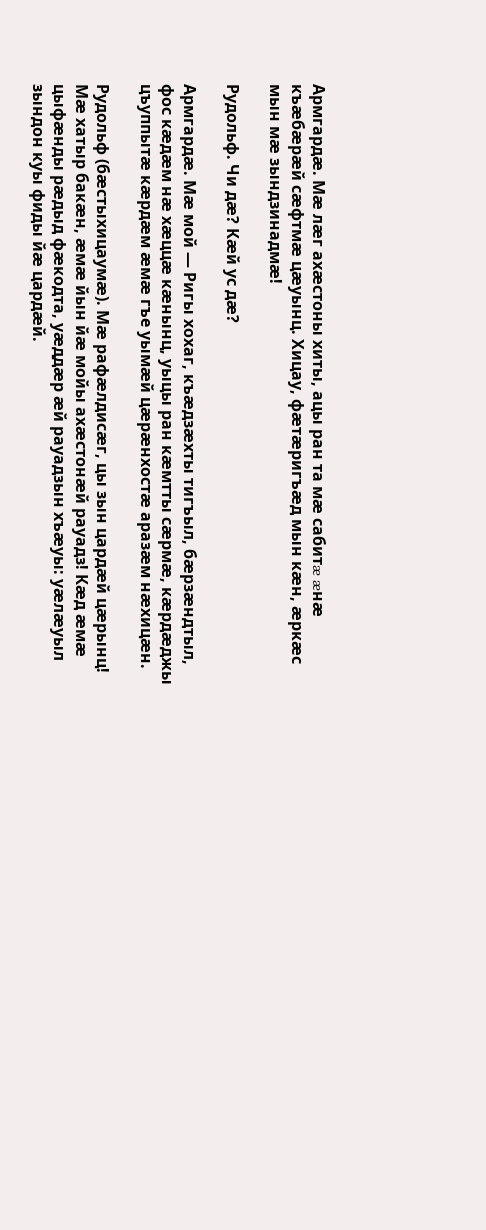Армгардæ. Мæ лæг ахæстоны хиты, ацы ран та мæ сабитæ æнæ къæбæрæй сæфтмæ цæуынц. Хицау, фæтæригъæд мын кæн, æркæс мын мæ зындзинадмæ!

Рудольф. Чи дæ? Кæй ус дæ?

Армгардæ. Мæ мой — Ригы хохаг, къæдзæхты тигъыл, бæрзæндтыл, фос кæдæм нæ хæццæ кæнынц, уыцы ран кæмтты сæрмæ, кæрдæджы цъуппытæ кæрдæм æмæ гъе уымæй цæрæнхостæ аразæм нæхицæн.

Рудольф (бæстыхицаумæ). Мæ рафæлдисæг, цы зын цардæй цæрынц! Мæ хатыр бакæн, æмæ йын йæ мойы ахæстонæй рауадз! Кæд æмæ цыфæнды рæдыд фæкодта, уæддæр æй рауадзын хъæуы: уæлæуыл зындон куы фиды йæ цардæй.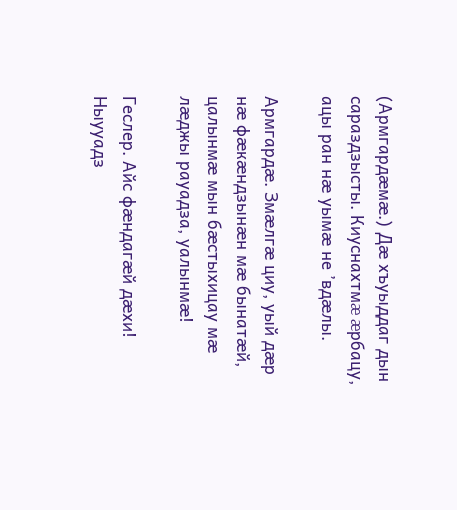(Армгардæмæ.) Дæ хъуыддаг дын сараздзысты. Киуснахтмæ æрбацу, ацы ран нæ уымæ не ’вдæлы.

Армгардæ. Змæлгæ циу, уый дæр нæ фæкæндзынæн мæ бынатæй, цалынмæ мын бæстыхицау мæ лæджы рауадза, уалынмæ!

Геслер. Айс фæндагæй дæхи! Ныууадз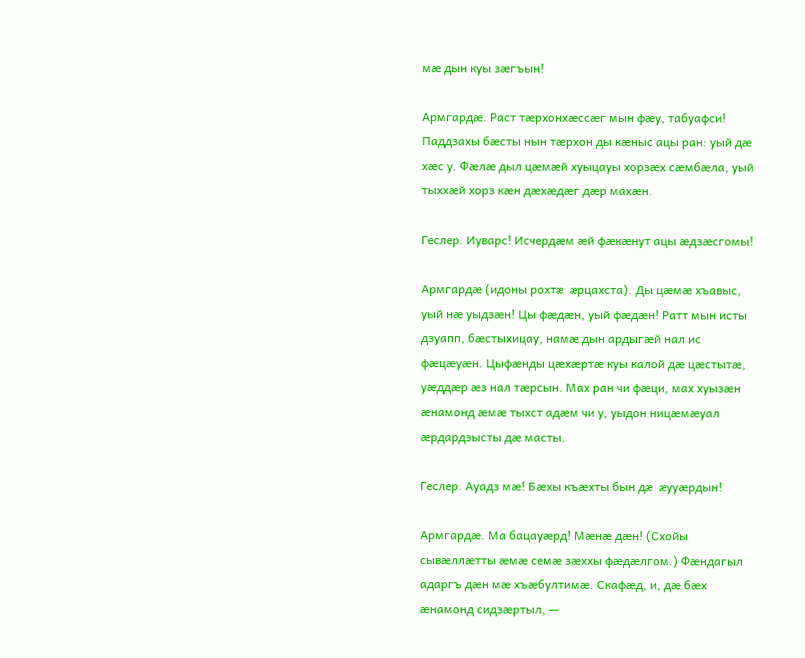мæ дын куы зæгъын!

Армгардæ. Раст тæрхонхæссæг мын фæу, табуафси! Паддзахы бæсты нын тæрхон ды кæныс ацы ран: уый дæ хæс у. Фæлæ дыл цæмæй хуыцауы хорзæх сæмбæла, уый тыххæй хорз кæн дæхæдæг дæр махæн.

Геслер. Иуварс! Исчердæм æй фæкæнут ацы æдзæсгомы!

Армгардæ (идоны рохтæ æрцахста). Ды цæмæ хъавыс, уый нæ уыдзæн! Цы фæдæн, уый фæдæн! Ратт мын исты дзуапп, бæстыхицау, намæ дын ардыгæй нал ис фæцæуæн. Цыфæнды цæхæртæ куы калой дæ цæстытæ, уæддæр æз нал тæрсын. Мах ран чи фæци, мах хуызæн æнамонд æмæ тыхст адæм чи у, уыдон ницæмæуал æрдардзысты дæ масты.

Геслер. Ауадз мæ! Бæхы къæхты бын дæ æууæрдын!

Армгардæ. Ма бацауæрд! Мæнæ дæн! (Схойы сывæллæтты æмæ семæ зæххы фæдæлгом.) Фæндагыл адаргъ дæн мæ хъæбултимæ. Скафæд, и, дæ бæх æнамонд сидзæртыл, —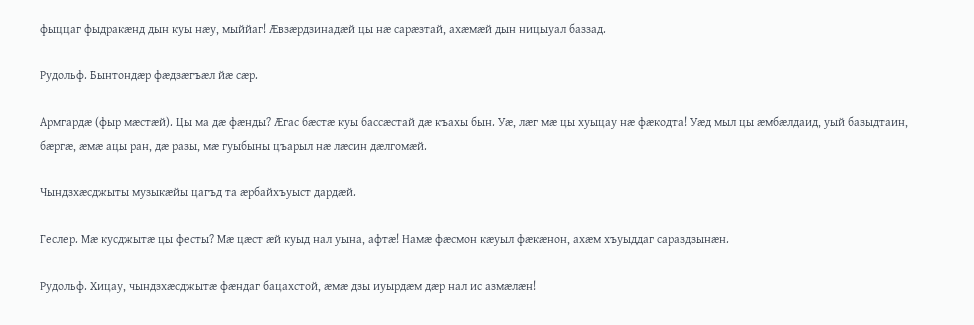фыццаг фыдракæнд дын куы нæу, мыййаг! Æвзæрдзинадæй цы нæ сарæзтай, ахæмæй дын ницыуал баззад.

Рудольф. Бынтондæр фæдзæгъæл йæ сæр.

Армгардæ (фыр мæстæй). Цы ма дæ фæнды? Æгас бæстæ куы бассæстай дæ къахы бын. Уæ, лæг мæ цы хуыцау нæ фæкодта! Уæд мыл цы æмбæлдаид, уый базыдтаин, бæргæ, æмæ ацы ран, дæ разы, мæ гуыбыны цъарыл нæ лæсин дæлгомæй.

Чындзхæсджыты музыкæйы цагъд та æрбайхъуыст дардæй.

Геслер. Мæ кусджытæ цы фесты? Мæ цæст æй куыд нал уына, афтæ! Намæ фæсмон кæуыл фæкæнон, ахæм хъуыддаг сараздзынæн.

Рудольф. Хицау, чындзхæсджытæ фæндаг бацахстой, æмæ дзы иуырдæм дæр нал ис азмæлæн!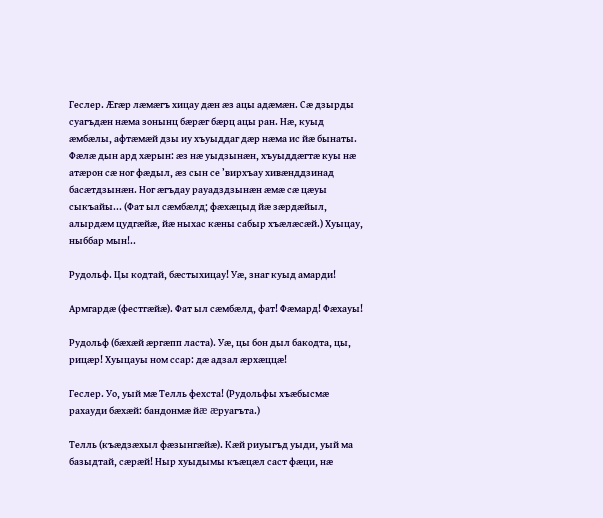Геслер. Æгæр лæмæгъ хицау дæн æз ацы адæмæн. Сæ дзырды суагъдæн нæма зонынц бæрæг бæрц ацы ран. Нæ, куыд æмбæлы, афтæмæй дзы иу хъуыддаг дæр нæма ис йæ бынаты. Фæлæ дын ард хæрын: æз нæ уыдзынæн, хъуыддæгтæ куы нæ атæрон сæ ног фæдыл, æз сын се ’вирхъау хивæнддзинад басæтдзынæн. Ног æгъдау рауадздзынæн æмæ сæ цæуы сыкъайы... (Фат ыл сæмбæлд; фæхæцыд йæ зæрдæйыл, алырдæм цудгæйæ, йæ ныхас кæны сабыр хъæлæсæй.) Хуыцау, ныббар мын!..

Рудольф. Цы кодтай, бæстыхицау! Уæ, знаг куыд амарди!

Армгардæ (фестгæйæ). Фат ыл сæмбæлд, фат! Фæмард! Фæхауы!

Рудольф (бæхæй æргæпп ласта). Уæ, цы бон дыл бакодта, цы, рицæр! Хуыцауы ном ссар: дæ адзал æрхæццæ!

Геслер. Уо, уый мæ Телль фехста! (Рудольфы хъæбысмæ рахауди бæхæй: бандонмæ йæ æруагъта.)

Телль (къæдзæхыл фæзынгæйæ). Кæй риуыгъд уыди, уый ма базыдтай, сæрæй! Ныр хуыдымы къæцæл саст фæци, нæ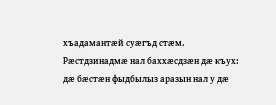хъадамантæй суæгъд стæм. Рæстдзинадмæ нал баххæсдзæн дæ къух: дæ бæстæн фыдбылыз аразын нал у дæ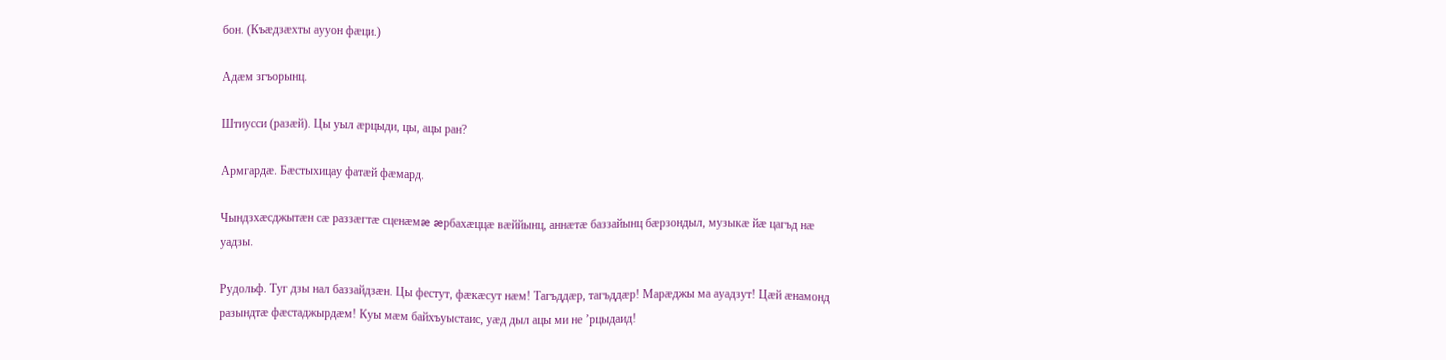бон. (Къæдзæхты аууон фæци.)

Адæм згъорынц.

Штиусси (разæй). Цы уыл æрцыди, цы, ацы ран?

Армгардæ. Бæстыхицау фатæй фæмард.

Чындзхæсджытæн сæ раззæгтæ сценæмæ æрбахæццæ вæййынц, аннæтæ баззайынц бæрзондыл, музыкæ йæ цагъд нæ уадзы.

Рудольф. Туг дзы нал баззайдзæн. Цы фестут, фæкæсут нæм! Тагъддæр, тагъддæр! Марæджы ма ауадзут! Цæй æнамонд разындтæ фæстаджырдæм! Куы мæм байхъуыстаис, уæд дыл ацы ми не ’рцыдаид!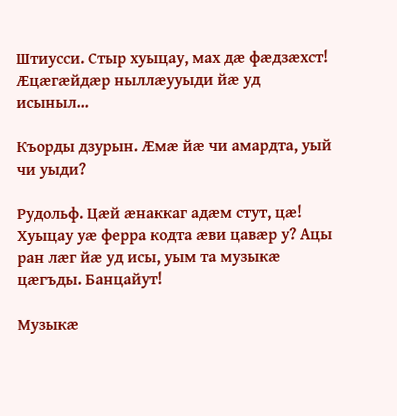Штиусси. Стыр хуыцау, мах дæ фæдзæхст! Æцæгæйдæр ныллæууыди йæ уд исыныл...

Къорды дзурын. Æмæ йæ чи амардта, уый чи уыди?

Рудольф. Цæй æнаккаг адæм стут, цæ! Хуыцау уæ ферра кодта æви цавæр у? Ацы ран лæг йæ уд исы, уым та музыкæ цæгъды. Банцайут!

Музыкæ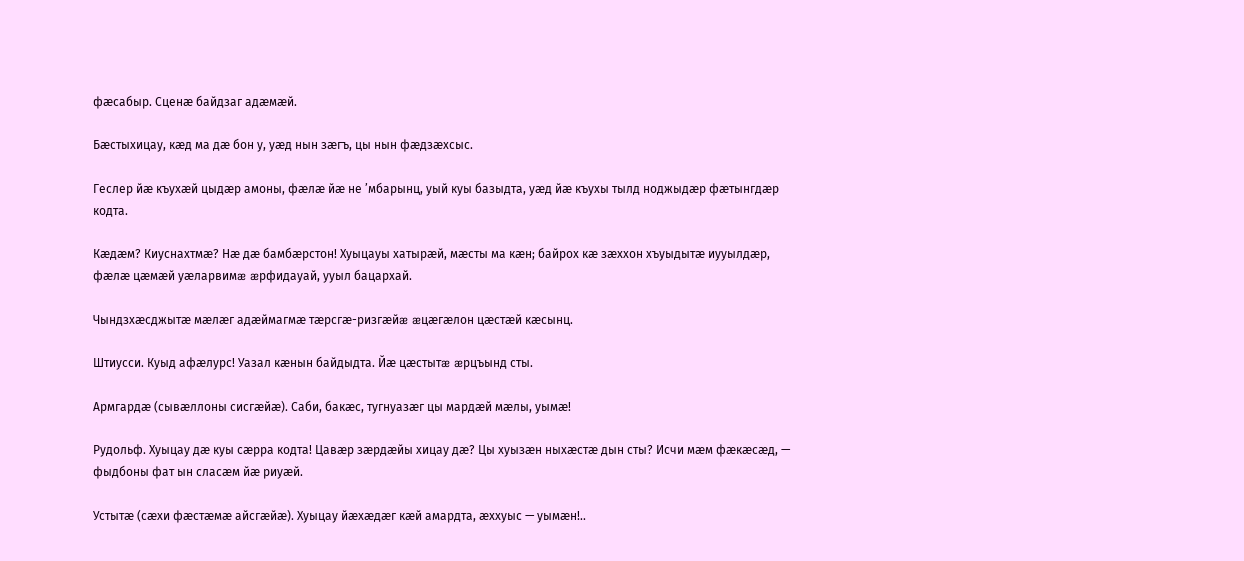фæсабыр. Сценæ байдзаг адæмæй.

Бæстыхицау, кæд ма дæ бон у, уæд нын зæгъ, цы нын фæдзæхсыс.

Геслер йæ къухæй цыдæр амоны, фæлæ йæ не ’мбарынц, уый куы базыдта, уæд йæ къухы тылд ноджыдæр фæтынгдæр кодта.

Кæдæм? Киуснахтмæ? Нæ дæ бамбæрстон! Хуыцауы хатырæй, мæсты ма кæн; байрох кæ зæххон хъуыдытæ иууылдæр, фæлæ цæмæй уæларвимæ æрфидауай, ууыл бацархай.

Чындзхæсджытæ мæлæг адæймагмæ тæрсгæ-ризгæйæ æцæгæлон цæстæй кæсынц.

Штиусси. Куыд афæлурс! Уазал кæнын байдыдта. Йæ цæстытæ æрцъынд сты.

Армгардæ (сывæллоны сисгæйæ). Саби, бакæс, тугнуазæг цы мардæй мæлы, уымæ!

Рудольф. Хуыцау дæ куы сæрра кодта! Цавæр зæрдæйы хицау дæ? Цы хуызæн ныхæстæ дын сты? Исчи мæм фæкæсæд, — фыдбоны фат ын сласæм йæ риуæй.

Устытæ (сæхи фæстæмæ айсгæйæ). Хуыцау йæхæдæг кæй амардта, æххуыс — уымæн!..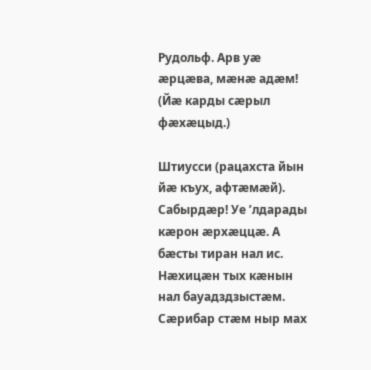Рудольф. Арв уæ æрцæва, мæнæ адæм! (Йæ карды сæрыл фæхæцыд.)

Штиусси (рацахста йын йæ къух, афтæмæй). Сабырдæр! Уе ’лдарады кæрон æрхæццæ. А бæсты тиран нал ис. Нæхицæн тых кæнын нал бауадздзыстæм. Сæрибар стæм ныр мах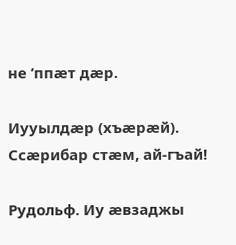не ’ппæт дæр.

Иууылдæр (хъæрæй). Ссæрибар стæм, ай-гъай!

Рудольф. Иу æвзаджы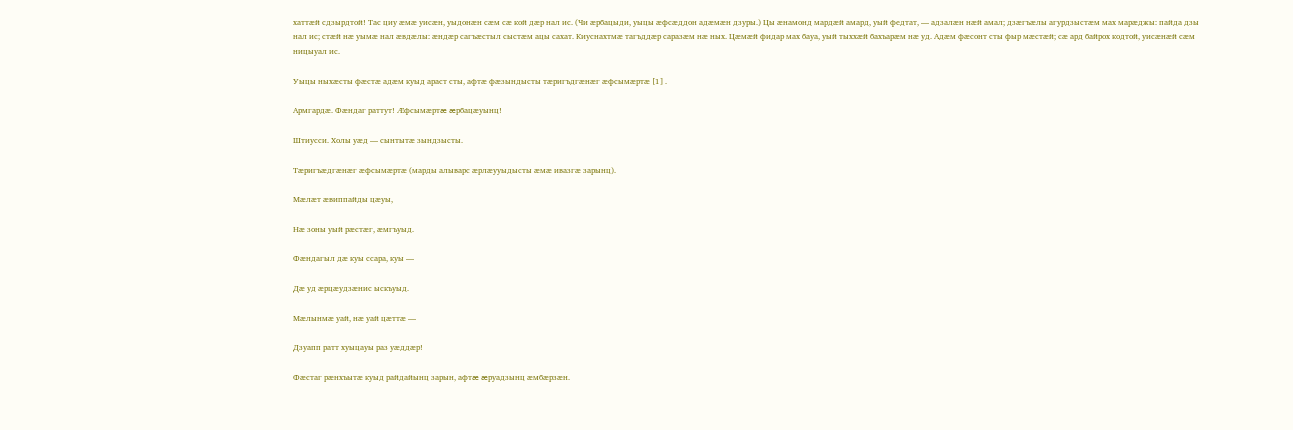хаттæй сдзырдтой! Тас циу æмæ уисæн, уыдонæн сæм сæ кой дæр нал ис. (Чи æрбацыди, уыцы æфсæддон адæмæн дзуры.) Цы æнамонд мардæй амард, уый федтат, — адзалæн нæй амал; дзæгъæлы агурдзыстæм мах марæджы: пайда дзы нал ис; стæй нæ уымæ нал æвдæлы: æндæр сагъæстыл сыстæм ацы сахат. Киуснахтмæ тагъддæр саразæм нæ ных. Цæмæй фидар мах бауа, уый тыххæй бахъарæм нæ уд. Адæм фæсонт сты фыр мæстæй; сæ ард байрох кодтой, уисæнæй сæм ницыуал ис.

Уыцы ныхæсты фæстæ адæм куыд араст сты, афтæ фæзындысты тæригъдгæнæг æфсымæртæ [1] .

Армгардæ. Фæндаг раттут! Æфсымæртæ æрбацæуынц!

Штиусси. Холы уæд — сынтытæ зындзысты.

Тæригъæдгæнæг æфсымæртæ (марды алыварс æрлæууыдысты æмæ ивазгæ зарынц).

Мæлæт æвиппайды цæуы,

Нæ зоны уый рæстæг, æмгъуыд.

Фæндагыл дæ куы ссара, куы —

Дæ уд æрцæудзæнис ыскъуыд.

Мæлынмæ уай, нæ уай цæттæ —

Дзуапп ратт хуыцауы раз уæддæр!

Фæстаг рæнхъытæ куыд райдайынц зарын, афтæ æруадзынц æмбæрзæн.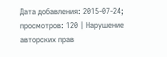Дата добавления: 2015-07-24; просмотров: 120 | Нарушение авторских прав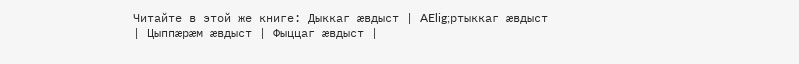Читайте в этой же книге: Дыккаг æвдыст | AElig;ртыккаг æвдыст | Цыппæрæм æвдыст | Фыццаг æвдыст |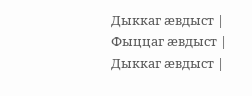Дыккаг æвдыст | Фыццаг æвдыст | Дыккаг æвдыст |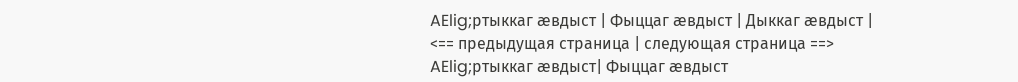AElig;ртыккаг æвдыст | Фыццаг æвдыст | Дыккаг æвдыст |
<== предыдущая страница | следующая страница ==>
AElig;ртыккаг æвдыст| Фыццаг æвдыст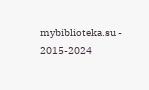mybiblioteka.su - 2015-2024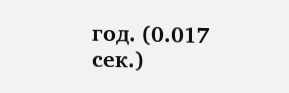год. (0.017 сек.)